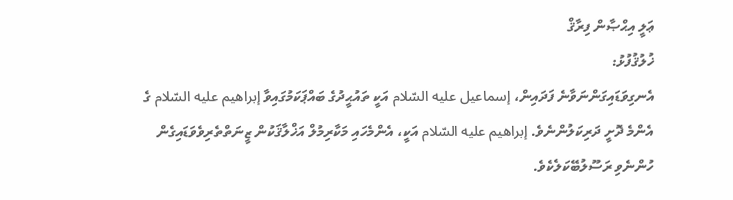ޢަލީ އިޙްޞާން ފިރާޤް
ޚުލުޤުފުޅު:
އެނގިވަޑައިގަންނަވާނެ ފަދައިން، إسماعيل عليه السّلام އަކީ ތައުޙީދުގެ ބައްޕަކަމުގައިވާ إبراهيم عليه السّلام ގެ އެންމެ ދޮށީ ދަރިކަލުންނެވެ. إبراهيم عليه السّلام އަކީ، އެންމެހައި މަކާރިމުލް އަޚްލާޤަކުން ޒީނަތްތެރިވެވަޑައިގެން ހުންނެވި ރަސޫލުބޭކަލެކެވެ.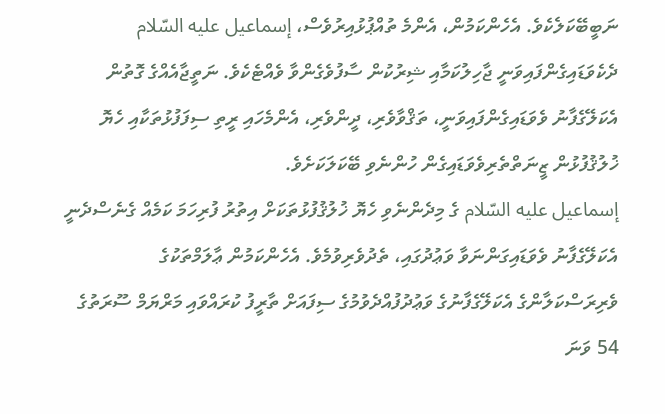ނަބީބޭކަލެކެވެ. އެހެންކަމުން، އެންމެ ތުއްޕުޅުއިރުވެސް، إسماعيل عليه السّلام ދެކެވަޑައިގެންފައިވަނީ ޖާހިލުކަމާއި ޝިރުކުން ސާފުވެގެންވާ ވެއްޓެކެވެ. ނަތީޖާއެއްގެ ގޮތުން އެކަލޭގެފާނު ވެވަޑައިގެންފައިވަނީ، ތަޤްވާވެރި، ދީންވެރި، އެންމެހައި ރީތި ސިފަފުޅުތަކާއި ހެޔޮ ޚުލުޤުފުޅުން ޒީނަތްތެރިވެވަޑައިގެން ހުންނެވި ބޭކަލަކަށެވެ.
إسماعيل عليه السّلام ގެ މިދެންނެވި ހެޔޮ ޚުލުޤުފުޅުތަކަށް އިތުރު ފުރިހަމަ ކަމެއް ގެނެސްދެނީ އެކަލޭގެފާނު ވެވަޑައިގަންނަވާ ވަޢުދުގައި، ތެދުވެރިވުމެވެ. އެހެންކަމުން ޢާލަމްތަކުގެ ވެރިރަސްކަލާންގެ އެކަލޭގެފާނުގެ ވަޢުދުފުއްދެވުމުގެ ސިފައަށް ތާރީފު ކުރައްވައި މަރްޔަމް ސޫރަތުގެ 54 ވަނަ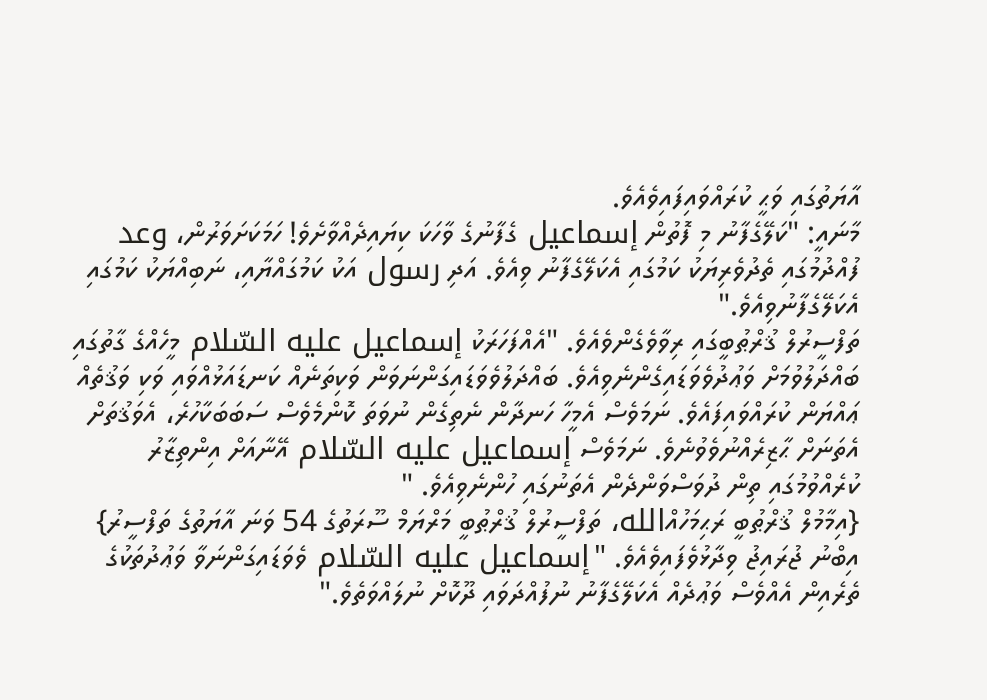އާޔަތުގައި ވަޙީ ކުރައްވައިފައިވެއެވެ.
މާނައީ: "ކަލޭގެފާނު މި ފޮތުން إسماعيل ގެފާނުގެ ވާހަކަ ކިޔައިދެއްވާށެވެ! ހަމަކަށަވަރުން، وعد ފުއްދުމުގައި ތެދުވެރިޔަކު ކަމުގައި އެކަލޭގެފާނު ވިއެވެ. އަދި رسول އަކު ކަމުގައްޔާއި، ނަބިއްޔަކު ކަމުގައި އެކަލޭގެފާނުވިއެވެ."
ތަފްސީރުލް ޤުރްޠުބީގައި ރިވާވެގެންވެއެވެ. "އެއްފަހަރަކު إسماعيل عليه السّلام މީހެއްގެ ގާތުގައި ބައްދަލުވުމަށް ވަޢުދުވެވަޑައިގެންނެވިއެވެ. ބައްދަލުވެވަޑައިގަންނަވަން ވަކިތަނެއް ކަނޑައަޅުއްވައި ވަކި ވަޤުތެއް ޢައްޔަން ކުރައްވައިފައެވެ. ނަމަވެސް އެމީހާ ހަނދާން ނެތިގެން ނުވަތަ ކޮންމެވެސް ސަބަބަކާހުރެ، އެވަޤުތަށް އެތަނަށް ޙާޒިރެއްނުވެވުނެވެ. ނަމަވެސް إسماعيل عليه السّلام އޭނާއަށް އިންތިޒާރު ކުރެއްވުމުގައި ތިން ދުވަސްވަންދެން އެތަނުގައި ހުންނެވިއެވެ. "
{އިމާމުލް ޤުރްޠުބީ ރަޙިމަހުއްالله، ތަފްސީރުލް ޤުރްޠުބީ މަރްޔަމް ސޫރަތުގެ 54 ވަނަ އާޔަތުގެ ތަފްސީރު}
އިބްނު ޖުރައިޖު ވިދާޅުވެފައިވެއެވެ. "إسماعيل عليه السّلام ވެވަޑައިގަންނަވާ ވަޢުދުތަކުގެ ތެރެއިން އެއްވެސް ވަޢުދެއް އެކަލޭގެފާނު ނުފުއްދަވައި ދޫކޮށް ނުލައްވަތެވެ."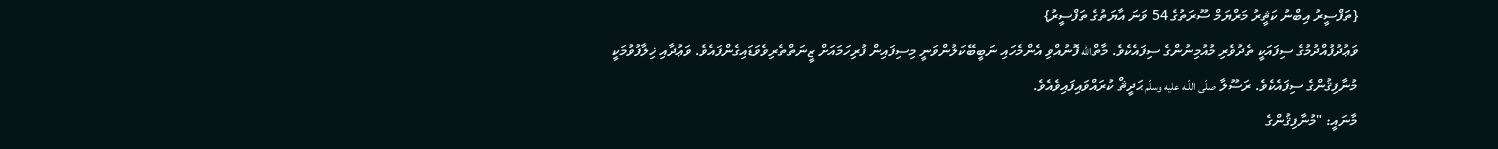{ތަފްސީރު އިބްނު ކަޘީރު މަރްޔަމް ސޫރަތުގެ 54 ވަނަ އާޔަތުގެ ތަފްސީރު}
ވަޢުދުފުއްދުމުގެ ސިފައަކީ ތެދުވެރި މުއުމިނުންގެ ސިފައެކެވެ. މާތްالله ފޮނުއްވި އެންމެހައި ނަބީބޭކަލުންވަނީ މިސިފައިން ފުރިހަމައަށް ޒީނަތްތެރިވެވަޑައިގެންފައެވެ. ވަޢުދާއި ޚިލާފުވުމަކީ މުނާފިޤުންގެ ސިފައެކެވެ. ރަސޫލާ صلّى اللّـه عليه وسلّم ޙަދީޘް ކުރައްވައިފައިވެއެވެ.
މާނައީ: "މުނާފިޤުންގެ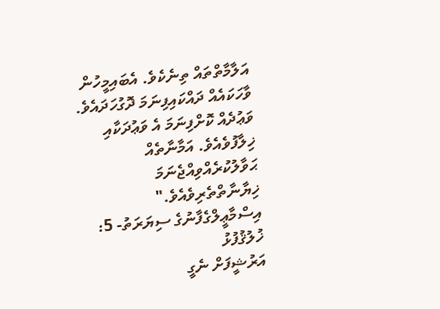އަލާމާތްތައް ތިނެކެވެ. އެބައިމީހުން ވާހަކައެއް ދައްކައިފިނަމަ ދޮގުހަދައެވެ. ވަޢުދެއް ކޮށްފިނަމަ އެ ވަޢުދަކާއި ޚިލާފުވެއެވެ. އަމާނާތެއް ޙަވާލުކުރެއްވިއްޖެނަމަ ޚިޔާނާތްތެރިވެއެވެ."
އިސްމާޢީލްގެފާނުގެ ސިޔަރަތު- 5: ޚުލުޤުފުޅު
އަރުޝީފަށް ނެގީ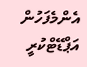އެންމެފަހުން އަޕްޑޭޓްކުރީ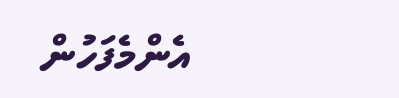އެންމެފަހުން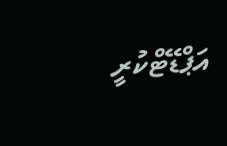އަޕްޑޭޓްކުރީ